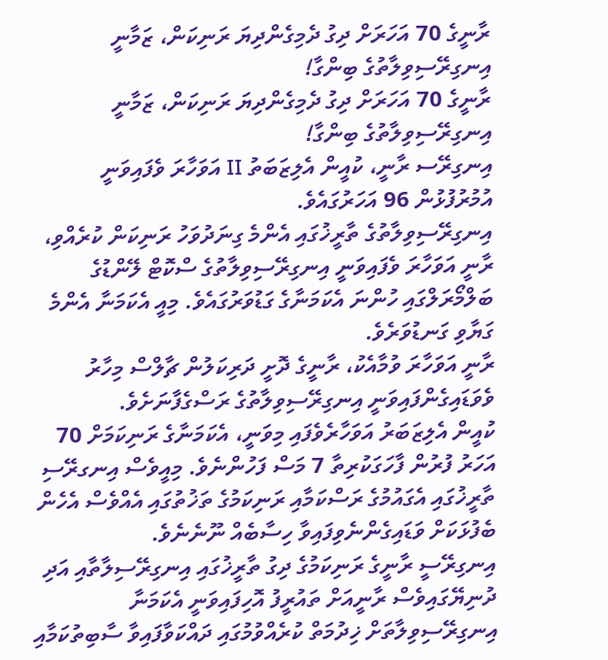ރާނީގެ 70 އަހަރަށް ދިގު ދެމިގެންދިޔަ ރަނިކަން، ޒަމާނީ އިނގިރޭސިވިލާތުގެ ބިންގާ!
ރާނީގެ 70 އަހަރަށް ދިގު ދެމިގެންދިޔަ ރަނިކަން، ޒަމާނީ އިނގިރޭސިވިލާތުގެ ބިންގާ!
އިނގިރޭސ ރާނީ، ކުއީން އެލިޒަބަތު II އަވަހާރަ ވެފައިވަނީ އުމުރުފުޅުން 96 އަހަރުގައެވެ.
އިނގިރޭސިވިލާތުގެ ތާރީޚުގައި އެންމެ ގިނަދުވަހު ރަނިކަން ކުރެއްވި، ރާނީ އަވަހާރަ ވެފައިވަނީ އިނގިރޭސިވިލާތުގެ ސްކޮޓް ލޭންޑުގެ ބަލްމޯރަލްގައި ހުންނަ އެކަމަނާގެ ގަޑުވަރުގައެވެ. މިއީ އެކަމަނާ އެންމެ ގަޔާވި ގަނޑުވަރެވެ.
ރާނީ އަވަހާރަ ވުމާއެކު، ރާނީގެ ދޮށީ ދަރިކަލުން ޗާލްސް މިހާރު ވެވަޑައިގެންފައިވަނީ އިނގިރޭސިވިލާތުގެ ރަސްގެފާނަށެވެ.
ކުއީން އެލިޒަބަރު އަވަހާރެވެފައި މިވަނީ، އެކަމަނާގެ ރަނިކަމަށް 70 އަހަރު ފުރުން ފާހަގަކުރިތާ 7 މަސް ފަހުންނެވެ. މިއީވެސް އިނގރޭސި ތާރީޚުގައި އެގައުމުގެ ރަސްކަމާއި ރަނިކަމުގެ ތަޚުތުގައި އެއްވެސް އެހެން ބެފުޅަކަށް ވަޑައިގެންނެވިފައިވާ ހިސާބެއް ނޫނެނެވެ.
އިނގިރޭސީ ރާނީގެ ރަނިކަމުގެ ދިގު ތާރީޚުގައި އިނގިރޭސިލާތާއި އަދި ދުނިޔޭގައިވެސް ރާނީއަށް ތައުރީފު އޮހިފައިވަނީ އެކަމަނާ އިނގިރޭސިވިލާތަށް ޚިދުމަތް ކުރެއްވުމުގައި ދައްކަވާފައިވާ ސާބިތުކަމާއި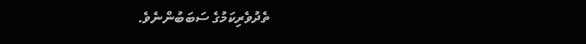ތެދުވެރިކަމުގެ ސަބަބުންނެވެ.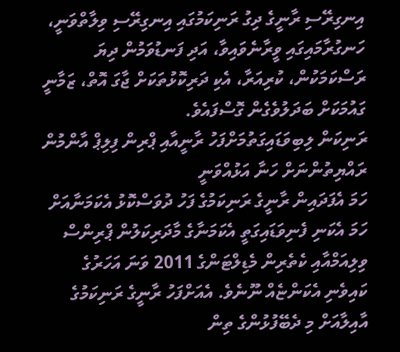އިނގިރޭސި ރާނީގެ ދިގު ރަނިކަމުގައި އިނގިރޭސި ވިލާތްވަނީ، ހަނގުރާމައިގައި ވީރާނެވައިވާ، އަދި ފަނޑުވަމުން ދިޔަ ރަސްކަމަކުން، ކުރިއަރާ، އެކި ދަރިކޮޅުތަކަށް ޖާގަ އޮތް، ޒަމާނީ ގައުމަކަށް ބަދަލުވެގެން ގޮސްފައެވެ.
ރަނިކަން ލިބިވަޑައިގަތުމަށްފަހު ރާނީއާއި ޕްރިން ފިލިޕް އާންމުން ރައްޔިތުންނަށް ހަނާ އަޅުއްވަނީ
ހަމަ އެފަދައިން ރާނީގެ ރަނިކަމުގެ ފަހު ދުވަސްކޮޅު އެކަމަނާއަށް ހަމަ އެކަނި ފެނިވަޑައިގަތީ އެކަމަނާގެ މާދަރިކަލުން ޕްރިންސް ވިލިއަމްއާއި ކެތެރިން މެޑިލްޓަންގެ 2011 ވަނަ އަހަރުގެ ކައިވެނި އެކަންޏެއް ނޫނެވެ. އެއަށްފަހު ރާނީގެ ރަނިކަމުގެ އާއިލާއަށް މި ދެބޭފުޅުންގެ ތިން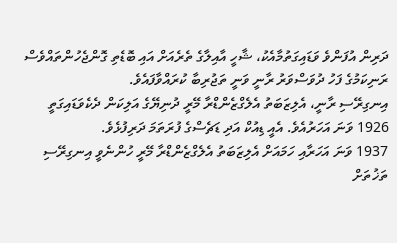ދަރިން އުފަންވެ ވަޑައިގަތުމާއެކު، ޝާހީ އާއިލާގެ ތެރެއަށް އައި ބޮޑެތި ގޮންޖެހުންތައްވެސް ރަނިކަމުގެ ފަހު ދުވަސްވަރު ރާނީ ވަނީ ތަޖުރިބާ ކުރައްވާފައެވެ.
އިނގިރޭސި ރާނީ، އެލިޒަބަތު އެލެގްޒެންޑްރާ މޭރީ ދުނިޔޭގެ އަލިކަން ދެކެވަޑައިގަތީ 1926 ވަނަ އަހަރުއެވެ. އެއީ ޑިއުކް އަދި ޑަޗެސްގެ ފުރަތަމަ ދަރިފުޅެވެ.
1937 ވަނަ އަހަރާއި ހަމައަށް އެލިޒަބަތު އެލެގްޒެންޑްރާ މޭރީ ހުންނެވީ އިނގިރޭސި ތަޚުތަށް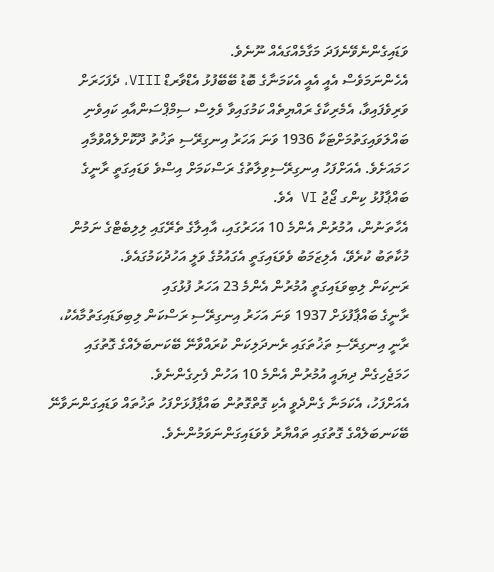ވަޑައިގެންނެވޭނެފަދަ މަގާމެއްގައެއް ނޫނެވެ.
އެހެންނަމަވެސް އެއީ އެއީ އެކަމަނާގެ ބޮޑު ބޭބޭފުޅު އެޑްވާރޑް VIII، ދެފަހަރަށް ވަރިވެފައިވާ، އެމެރިކާގެ ރައްޔިތެއް ކަމުގައިވާ ވެލިސް ސިމްޕްސަންއާއި ކައިވެނި ބައްލަވައިގަތުމަށްޓަކާ 1936 ވަނަ އަހަރު އިނގިރޭސި ތަޚުތު ދޫކޮށްލެއްވުމާއި ހަމައަށެވެ. އެއަށްފަހު އިނގިރޭސިވިލާތުގެ ރަސްކަމަށް އިސްވެ ވަޑައިގަތީ ރާނީގެ ބައްޕާފުޅު ކިންގ ޖޯޖު VI އެވެ.
އެހާތަނުން، އުމުރުން އެންމެ 10 އަހަރުގައި، އާއިލާގެ ތެރޭގައި ލިލިބެޓްގެ ނަމުން މުކާތަބު ކުރެވޭ، އެލިޒަމަބު ވެވަޑައިގަތީ އެގައުމުގެ ވަލީ އަހުދުކަމުގައެވެ.
ރަނިކަން ލިބިވަޑައިގަތީ އުމުރުން އެންމެ 23 އަހަރު ފުޅުގައި
ރާނީގެ ބައްޕާފުޅަށް 1937 ވަނަ އަހަރު އިނގިރޭސި ރަސްކަން ލިބިވަޑައިގަތުމާއެކު، ރާނީ އިނގިރޭސި ތަޚުތަގައި ރެނދަލިކަން ކުރައްވާނޭ ބޭކަނބަލެއްގެ ގޮތުގައި ހަމަޖެހިގެން ދިޔައީ އުމުރުން އެންމެ 10 އަހުން ފެށިގެންނެވެ.
އެއަށްފަހު، އެކަމަނާ ގެންދެވީ އެކި ގޮތްގޮތުން ބައްޕާފުޅަށްފަހު ތަޚުތައް ވަޑައިގަންނަވާނޭ ބޭކަނބަލެއްގެ ގޮތުގައި ތައްޔާރު ވެވަޑައިގަންނަވަމުންނެވެ.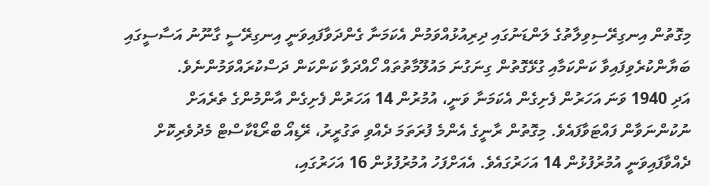މިގޮތުން އިނގިރޭސިވިލާތުގެ ލަންޑަނުގައި ދިރިއުޅުއްވަމުން އެކަމަނާ ގެންދަވާފައިވަނީ އިނގިރޭސީ ގާނޫނު އަސާސީގައި ބަޔާންކުރެވިފައިވާ ކަންކަމާއި ގުޅޭގޮތުން ގިނަގުނަ މައުލޫމާތުތައް ހޯއްދަވާ ކަންކަން ދަސްކުރައްވަމުންނެވެ.
އަދި 1940 ވަނަ އަހަރުން ފެށިގެން އެކަމަނާ ވަނީ، އުމުރުން 14 އަހަރުން ފެށިގެން އާންމުންގެ ތެރެއަށް ނުކުންނަވާން ފައްޓަވާފައެވެ. މިގޮތުން ރާނީގެ އެންމެ ފުރަތަމަ ދެއްވި ތަގުރީރު، ރޭޑިއޯ ބްރޯޑްކާސްޓް މެދުވެރިކޮށް ދެއްވާފައިވަނީ އުމުރުފުޅުން 14 އަހަރުގައެވެ. އެއަށްފަހު އުމުރުފުޅުން 16 އަހަރުގައި،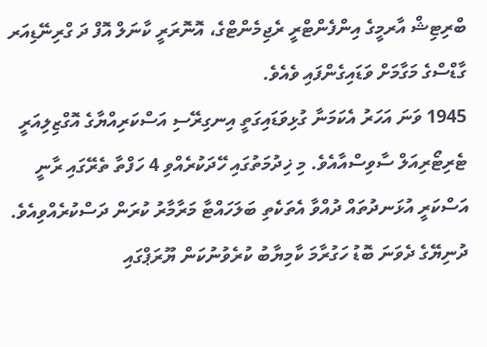ބްރިޓިޝް އާރމީގެ އިންފެންޓްރީ ރެޖިމެންޓްގެ، އޮނޮރަރީ ކާނަލް އޮފް ދަ ގްރިނޭޑިއަރ ގާޑްސްގެ މަގާމަށް ވަޑައިގެންފައި ވެއެވެ.
1945 ވަނަ އަހަރު އެކަމަނާ ގުޅިވަޑައިގަތީ އިނގިރޭސި އަސްކަރިއްޔާގެ އޮގްޒިލިއަރީ ޓެރިޓޯރިއަލް ސާވިސްއާއެވެ. މި ޚިދުމަތުގައި ހޭދަކުރެއްވި 4 ހަފްތާ ތެރޭގައި ރާނީ އަސްކަރީ އުޅަނދުތައް ދުއްވާ އެތަކެތި ބަލަހައްޓާ މަރާމާރު ކުރަން ދަސްކުރެއްވިއެވެ.
ދުނިޔޭގެ ދެވަނަ ބޮޑު ހަގުރާމަ ކާމިޔާބު ކުރެވުނުކަން ޔޫރަޕްގައި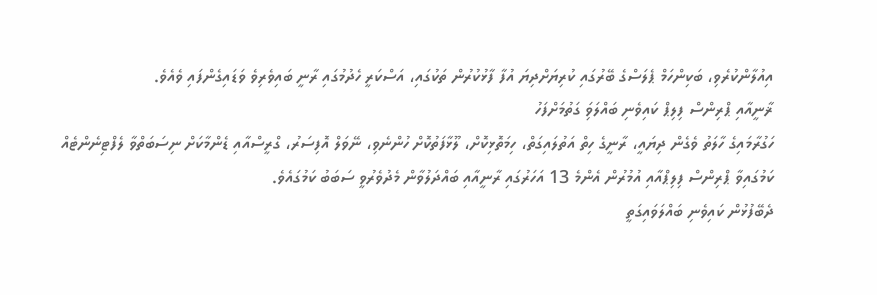އިއުލާންކުރެވި، ބަކިންހަމް ޕެލަސްގެ ބޭރުގައި ކުރިޔަށްދިޔަ އުފާ ފާޅުކުރުން ތަކުގައި، އަސްކަރީ ހެދުމުގައި ރާނީ ބައިވެރިވެ ވަޑައިގެންފައި ވެއެވެ.
ޜާނީއާއި ޕްރިންސް ފިލިޕް ކައިވެނި ބައްލަވަި ގަތުމަށްފަހު
ހަގުރާމައިގެ ހާލަތު ވެގެން ދިޔައީ، ރާނީގެ ހިތް އަތުލައިގަތް، ހިމަތޮޅިކޮށް، ލޫޅާފަތުކޮށް ހުންނެވި، ނޭވަލް އޮފިސަރު، ގްރީސްއާއި ޑެންމާކަށް ނިސަބަތްވާ ލެފްޓިނެންޓެއް ކަމުގައިވާ ޕްރިންސް ފިލިޕްއާއި އުމުރުން އެންމެ 13 އަހަރުގައި ރާނީއާއި ބައްދަލުވާން މެދުވެރުވީ ސަބަބު ކަމުގައެވެ.
ދެބޭފުޅުން ކައިވެނި ބައްލަވައިގަތީ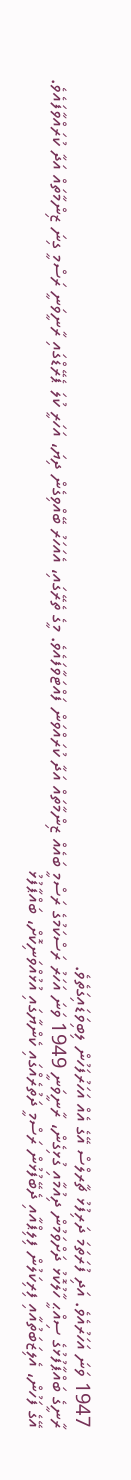1947 ވަނަ އަހަރުއެވެ. އަދި ފުރަތަމަ ދަރިފުޅު ޗާރލްސް އޭގެ އެއް އަހަރުފަހުން ލިބިވަޑައިގަތެވެ.
ރާނީގެ ބައްޕާފުޅުގެ ސިއްޙީ ހާލުކޮޅު ދަށްވަމުން ދިއުމާއި ގުޅިގެން، ރާނީވަނީ 1949 ވަނަ އަހަރު ރަސްކަމުގެ ރަސްމީ ބައެއް ޒިންމާތައް އަދާ ކުރައްވަން ފައްޓަވާފައެވެ. މީގެ ތެރޭގައި، އެއަހަރު ބޭއްވިގެން ދިޔަ، އަހަރީ ކުލަ ޕެރޭޑްގައި ރާނީވަނީ ރަސްމީ ގިނަ ޒިންމާތައް އަދާ ކުރައްވާފައެވެ.
އޭގެ ފަހުން، އެލިޒަބަތުއާއި ފިރިކަލުން ފިލިޕްއާއި ދެބޭފުޅުން ރަސްމީ ދަތުރެއްގައި ކެންޔާގައި އުޅުއްވަނިކޮށް، ބައްޕާފުޅު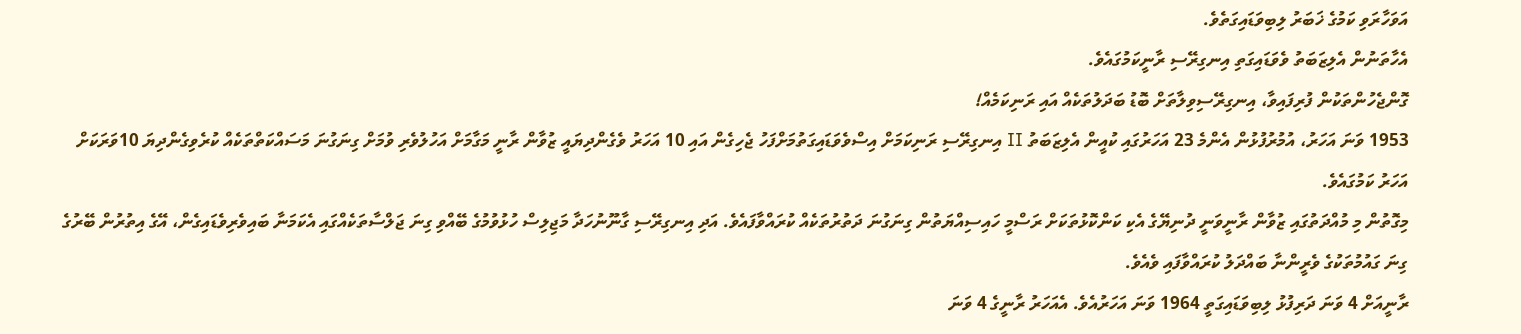އަވަހާރަވި ކަމުގެ ޚަބަރު ލިބިވަޑައިގަތެވެ.
އެހާތަނުން އެލިޒަބަތު ވެވަޑައިގަތި އިނގިރޭސި ރާނީކަމުގައެވެ.
ގޮންޖެހުންތަކުން ފުރިފައިވާ، އިނގިރޭސިވިލާތަށް ބޮޑު ބަދަލުތަކެއް އައި ރަނިކަމެއް!
1953 ވަނަ އަހަރު، އުމުރުފުޅުން އެންމެ 23 އަހަރުގައި ކުއީން އެލިޒަބަތު II އިނގިރޭސި ރަނިކަމަށް އިސްވެވަޑައިގަތުމަށްފަހު ޖެހިގެން އައި 10 އަހަރު ވެގެންދިޔައީ ޒުވާން ރާނީ މަގާމަށް އަހުލުވެރި ވުމަށް ގިނަގުނަ މަސައްކަތްތަކެއް ކުރެވިގެންދިޔަ 10ވަރަކަށް އަހަރު ކަމުގައެވެ.
މިގޮތުން މި މުއްދަތުގައި ޒުވާން ރާނީވަނީ ދުނިޔޭގެ އެކި ކަންކޮޅުތަކަށް ރަސްމީ ހައިސިއްޔަތުން ގިނަގުނަ ދަތުރުތަކެއް ކުރައްވާފައެވެ. އަދި އިނގިރޭސި ގާނޫނުހަދާ މަޖިލިސް ހުޅުވުމުގެ ބޭއްވި ގިނަ ޖަލްސާތަކެއްގައި އެކަމަނާ ބައިވެރިވެޑައިގެން، އޭގެ އިތުރުން ބޭރުގެ ގިނަ ގައުމުތަކުގެ ވެރީންނާ ބައްދަލު ކުރައްވާފައި ވެއެވެ.
ރާނީއަށް 4 ވަނަ ދަރިފުޅު ލިބިވަޑައިގަތީ 1964 ވަނަ އަހަރުއެވެ. އެއަހަރު ރާނީގެ 4 ވަނަ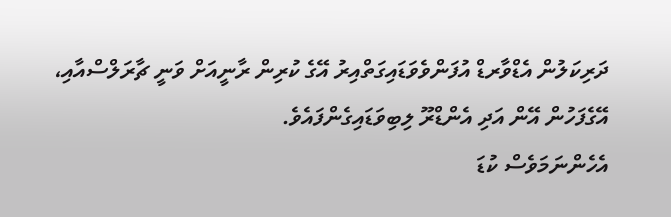ދަރިކަލުން އެޑްވާރޑް އުފަންވެވަޑައިގަތްއިރު އޭގެ ކުރިން ރާނީއަށް ވަނީ ޗާރަލްސްއާއި، އޭގެފަހުން އޭން އަދި އެންޑްރޫ ލިބިވަޑައިގެންފައެވެ.
އެހެންނަމަވެސް ކުޑަ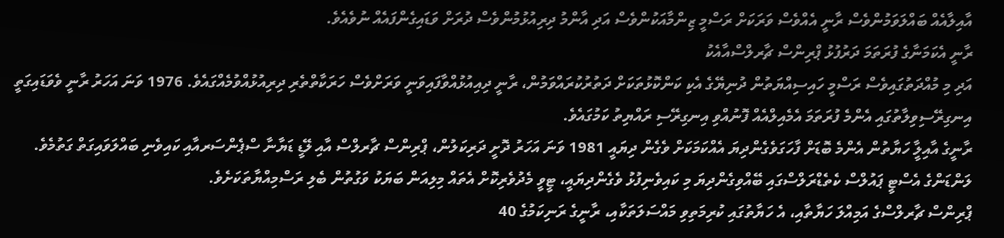އާއިލާއެއް ބައްލަވަމުންވެސް ރާނީ އެއްވެސް ވަރަކަށް ރަސްމީ ޒިންމާއަކުންވެސް އަދި އާންމު ދިރިއުޅުމުންވެސް ދުރަށް ވަޑައިގެންފައެއް ނުވެއެވެ.
ރާނީ އެކަމަނާގެ ފުރަތަމަ ދަރުފުޅު ޕްރިންސް ޗާރލްސްއާއެކު
އަދި މި މުއްދަތުގައިވެސް ރަސްމީ ހައިސިއްޔަތުން ދުނިޔޭގެ އެކި ކަންކޮޅުތަކަށް ދަތުރުކުރައްވަމުން، ރާނީ ދިއިއުޅުއްވާފައިވަނީ ވަރަށްވެސް ހަރަކާތްތެރި ދިރިއުޅުއްވުމެއްގައެވެ. 1976 ވަނަ އަހަރު ރާނީ ވެވަޑައިގަތީ އިނގިރޭސިވިލާތުގައި އެންމެ ފުރަތަމަ އެމެއިލްއެއް ފޮނުއްވި އިނގިރޭސި ރައްޔިތު ކަމުގައެވެ.
ރާނީގެ އާއިލާީ ހަޔާތުން އެންމެ ބޮޑަށް ފާހަގަވެގެންދިޔަ އެއްކަމަކަށް ވެގެން ދިޔައީ 1981 ވަނަ އަހަރު ދޮށީ ދަރިކަލުން، ޕްރިންސް ޗާރލްސް އާއި ލޭޑީ ޑަޔާނާ ސްޕެންސަރއާއި ކައިވެނި ބައްލަވައިގަތް ގަތުމެވެ. ލަންޑަންގެ އެސްޓީ ޕައުލްސް ކެތެޑްރަލްސްގައި ބޭއްވިގެންދިޔަ މި ކައިވެނިފުޅު ވެގެންދިޔައީ، ޓީވީ މެދުވެރިކޮށް އެތައް މިލިއަން ބަޔަކު ވަގުތުން ބެލި ރަސްމިއްޔާތަކަށެވެ.
ޕްރިންސް ޗާރލްސްގެ އަމިއްލަ ހަޔާތާއި، އެ ހަޔާތުގައި ކުރިމަތިވި މައްސަލަތަކާއި، ރާނީގެ ރަނިކަމުގެ 40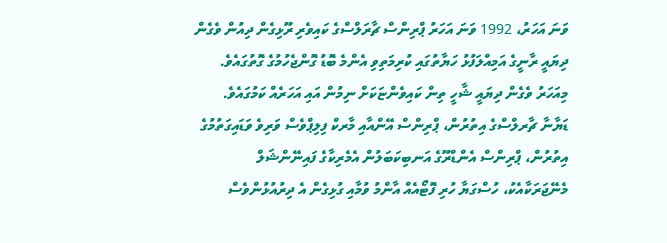ވަނަ އަހަރު، 1992 ވަނަ އަހަރު ޕްރިންސް ޗާރަލްސްގެ ކައިވެރި ރޫޅިގެން ދިއުން ވެގެން ދިޔައީ ރާނީގެ އަމިއްލަފުޅު ހަޔާތުގައި ކުރިމަތިވި އެންމެ ބޮޑު ގޮންޖެހުމުގެ ގޮތުގައެވެ.
މިއަހަރު ވެގެން ދިޔައީ ޝާހީ ތިން ކައިވެންޏަކަށް ނިމުން އައި އަހަރެއް ކަމުގައެވެ. ޑަޔާނާ ޗާރލްސްގެ އިތުރުން، ޕްރިންސް އޭންއާއި މާރކް ފިލިޕްވެސް ވަރިވެ ވަޑައިގަތުމުގެ އިތުރުން، ޕްރިންސް އެންޑްރޫގެ އަނބިކަބަލުން އެމެރިކާގެ ފައިނޭންޝަލް މެނޭޖަރަކާއެކު، ހުސްގަޔާ ހުރި ފޮޓޯއެއް އާންމު ވުމާއި ގުޅިގެން އެ ދިރުއުޅުންވެސް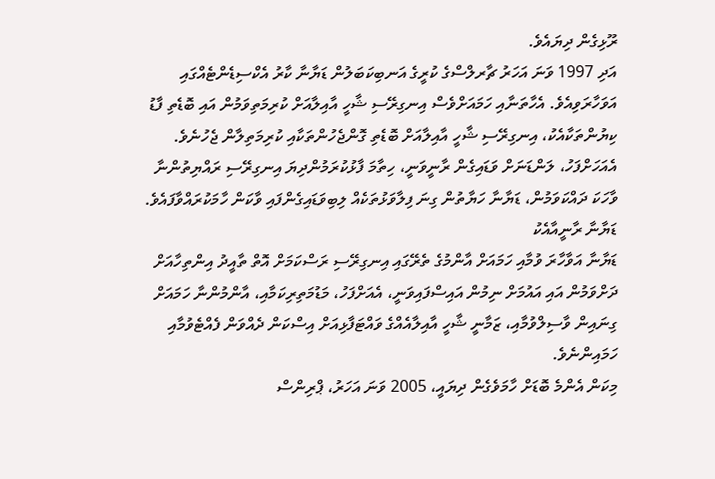ރޫޅިގެން ދިޔައެވެ.
އަދި 1997 ވަނަ އަހަރު ޗާރލްސްގެ ކުރީގެ އަނބިކަބަލުން ޑަޔާނާ ކާރު އެކްސިޑެންޓެއްގައި އަވަހާރަވިއެވެ. އެހާތަނާއި ހަމައަށްވެސް އިނގިރޭސި ޝާހީ އާއިލާއަށް ކުރިމަތިވަމުން އައި ބޮޑެތި ފާޑު ކިޔުންތަކާއެކު، އިނގިރޭސި ޝާހީ އާއިލާއަށް ބޮޑެތި ގޮންޖެހުންތަކާއި ކުރިމަތިލާން ޖެހުނެވެ.
އެއަހަށްފަހު، ލަންޑަނަށް ވަޑައިގެން ރާނީވަނީ، ހިތާމަ ފާޅުކުރަމުންދިޔަ އިނގިރޭސި ރައްޔިތުންނާ ވާހަކަ ދައްކަވަމުން، ޑަޔާނާ ހަޔާތުން ގިނަ ފިލާވަޅުތަކެއް ލިބިވަޑައިގެންފައި ވާކަން ހާމަކުރައްވާފައެވެ.
ޑަޔާނާ ރާނީއާއެކު
ޑަޔާނާ އަވާހާރަ ވުމާއި ހަމައަށް އާންމުގެ ތެރޭގައި އިނގިރޭސި ރަސްކަމަށް އޮތް ތާއީދު އިންތިހާއަށް ދަށްވަމުން އައި އައުމަށް ނިމުން އައިސްފައިވަނީ، އެއަށްފަހު، މަޑުމަތިރިކަމާއި، އާންމުންނާ ހަމައަށް ގިނައިން ވާސިލްވުމާއި، ޒަމާނީ ޝާހީ އާއިލާއެއްގެ ވައްޓަފާޅިއަށް އިސްކަން ދެއްވަން ފެއްޓެވުމާއި ހަމައިންނެވެ.
މިކަން އެންމެ ބޮޑަށް ހާމަވެގެން ދިޔައީ، 2005 ވަނަ އަހަރު، ޕްރިންސް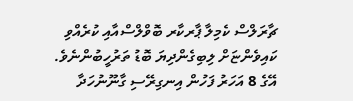ޗާރަލްސް ކެމިލާ ޕާރކާރ ބޮވްލްސްއާއި ކުރެއްވި ކައިވެންޏަށް ލިބިގެންދިޔަ ބޮޑު ތަރުހީބުންނެވެ. އޭގެ 8 އަހަރު ފަހުން އިނގިރޭސި ގާނޫނުހަދާ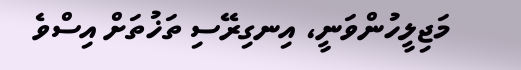މަޖިލީހުންވަނީ، އިނގިރޭސި ތަޚުތަށް އިސްވެ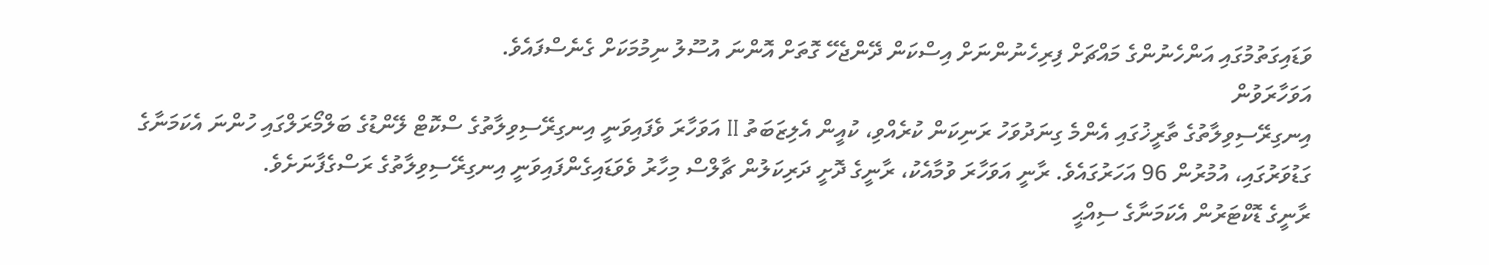ވަޑައިގަތުމުގައި އަންހެނުންގެ މައްޗަށް ފިރިހެނުންނަށް އިސްކަން ދޭންޖެހޭ ގޮތަށް އޮންނަ އުސޫލު ނިމުމަކަށް ގެނެސްފައެވެ.
އަވަހާރަވުން
އިނގިރޭސިވިލާތުގެ ތާރީޚުގައި އެންމެ ގިނަދުވަހު ރަނިކަން ކުރެއްވި، ކުއީން އެލިޒަބަތު II އަވަހާރަ ވެފައިވަނީ އިނގިރޭސިވިލާތުގެ ސްކޮޓް ލޭންޑުގެ ބަލްމޯރަލްގައި ހުންނަ އެކަމަނާގެ ގަޑުވަރުގައި، އުމުރުން 96 އަހަރުގައެވެ. ރާނީ އަވަހާރަ ވުމާއެކު، ރާނީގެ ދޮށީ ދަރިކަލުން ޗާލްސް މިހާރު ވެވަޑައިގެންފައިވަނީ އިނގިރޭސިވިލާތުގެ ރަސްގެފާނަށެވެ.
ރާނީގެ ޑޮކްޓަރުން އެކަމަނާގެ ސިއްޙީ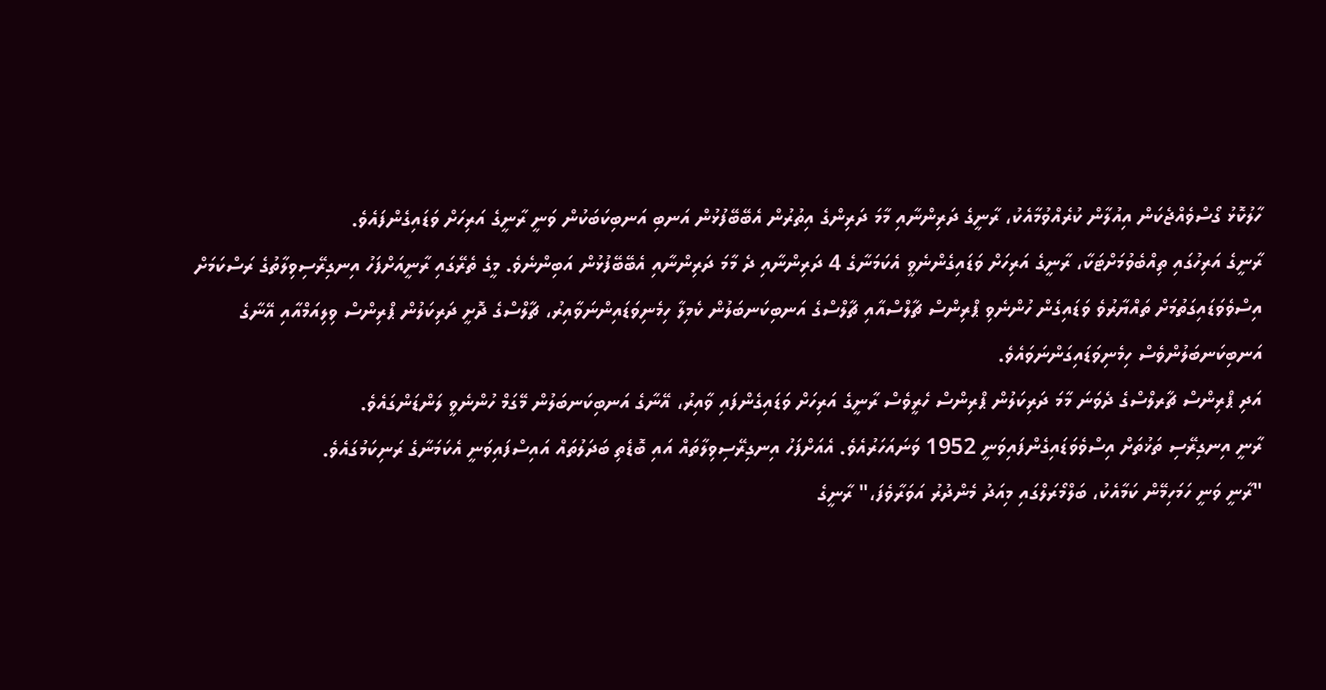ހާލުކޮޅު ގޯސްވެއްޖެކަން އިއުލާން ކުރެއްވުމާއެކު، ރާނީގެ ދަރިންނާއި މާމަ ދަރިންގެ އިތުރުން އެބޭބޭފުޅުން އަނބި އަނބިކަބަކުން ވަނީ ރާނީގެ އަރިހަށް ވަޑައިގެންފައެވެ.
ރާނީގެ އަރިހުގައި ތިއްބެވުމަށްޓަކާ، ރާނީގެ އަރިހަށް ވަޑައިގެންނެވީ އެކަމަނާގެ 4 ދަރިންނާއި ދެ މާމަ ދަރިންނާއި އެބޭބޭފުޅުން އަބިންނެވެ. މީގެ ތެރޭގައި ރާނީއަށްފަހު އިނގިރޭސިވިލާތުގެ ރަސްކަމަށް އިސްވެވަޑައިގަތުމަށް ތައްޔާރުވެ ވަޑައިގެން ހުންނެވި ޕްރިންސް ޗާލްސްއާއި ޗާލްސްގެ އަނބިކަނބަލުން ކެމިލާ ހިމެނިވަޑައިންނަވާއިރު، ޗާލްސްގެ ދޮށީ ދަރިކަލުން ޕްރިންސް ވިލިއަމްއާއި އޭނާގެ އަނބިކަނބަލުންވެސް ހިމެނިވަޑައިގަންނަވައެވެ.
އަދި ޕްރިންސް ޗާރލްސްގެ ދެވަނަ މާމަ ދަރިކަލުން ޕްރިންސް ހެރީވެސް ރާނީގެ އަރިހަށް ވަޑައިގެންފައި ވާއިރު، އޭނާގެ އަނބިކަނބަލުން މޭގަމް ހުންނެވީ ލަންޑަންގައެވެ.
ރާނީ އިނގިރޭސި ތަޚުތަށް އިސްވެވަޑައިގެންފައިވަނީ 1952 ވަނައަހަރުއެވެ. އެއަށްފަހު އިނގިރޭސިވިލާތައް އައި ބޮޑެތި ބަދަލުތައް އައިސްފައިވަނީ އެކަމަނާގެ ރަނިކަމުގައެވެ.
"ރާނީ ވަނީ ހަމަހިމޭން ކަމާއެކު، ބަލްމޯރަލްގައި މިއަދު މެންދުރު އަވަރާވެފަ،" ރާނީގެ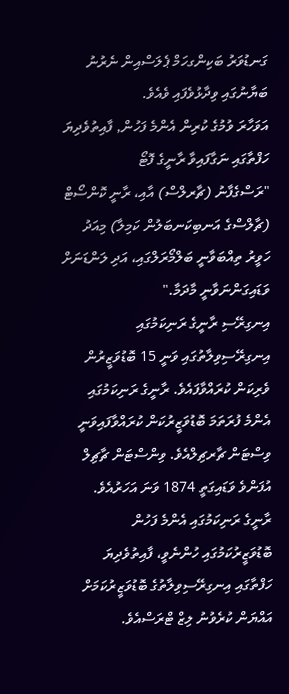ގަނޑުވަރު ބަކިންގހަމް ޕެލަސްއިން ނެރުނު ބަޔާނުގައި ވިދާޅުވެފައި ވެއެވެ.
އަވަހާރަ ވުމުގެ ކުރިން އެންމެ ފަހުން, ފާއިތުވެދިޔަ ހަފްތާގައި ނަގާފައިވާ ރާނީގެ ފޮޓޯ
"ރަސްގެފާނު (ޗާރލްސް) އާއި، ރާނީ ކޮންސޯޓް (ޗާލްސްގެ އަނބިކަނބަލުން ކަމިލާ) މިއަދު ހަވީރު ތިއްބަވާނީ ބަލްމޯރަލްގައި، އަދި ލަންޑަނަށް ވަޑައިގަންނަވާނީ މާދަމާ."
އިނގިރޭސި ރާނީގެ ރަނިކަމުގައި އިނގިރޭސިވިލާތުގައި ވަނީ 15 ބޮޑުވަޒީރުން ވެރިކަން ކުރައްވާފައެވެ. ރާނީގެ ރަނިކަމުގައި އެންމެ ފުރަތަމަ ބޮޑުވަޒީރުކަން ކުރައްވާފައިވަނީ ވިސްޓަން ޗާރޗިލްއެވެ. ވިންސްޓަން ޗާޗިލް އުފަންވެ ވަޑައިގަތީ 1874 ވަނަ އަހަރުއެވެ. ރާނީގެ ރަނިކަމުގައި އެންމެ ފަހުން ބޮޑުވަޒީރުކަމުގައި ހުންނެވީ، ފާއިތުވެދިޔަ ހަފްތާގައި އިނގިރޭސިވިލާތުގެ ބޮޑުވަޒީރުކަމަށް އައްޔަން ކުރެވުނު ލިޒް ޓްރަސްއެވެ.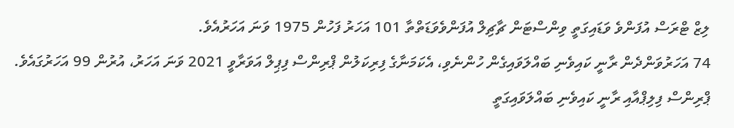ލިޒް ޓްރަސް އުފަންވެ ވަޑައިގަތީ ވިންސްޓަން ޗާޗިލް އުފަންވެވަޑަތްތާ 101 އަހަރު ފަހުން 1975 ވަނަ އަހަރުއެވެ.
74 އަހަރުވަންދެން ރާނީ ކައިވެނި ބައްލަވައިގެން ހުންނެވި، އެކަމަނާގެ ފިރިކަލުން ޕްރިންސް ފިޕިލް އަވަރާވީ 2021 ވަނަ އަހަރު، އުރުން 99 އަހަރުގައެވެ. ޕްރިންސް ފިލިޕްއާއި ރާނީ ކައިވެނި ބައްލަވައިގަތީ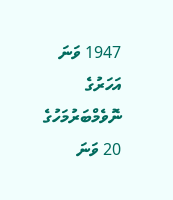1947 ވަނަ އަހަރުގެ ނޮވެމްބަރުމަހުގެ 20 ވަނަ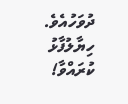ދުވަހުއެވެ.
ހިޔާލުފާޅު ކުރައްވާ!